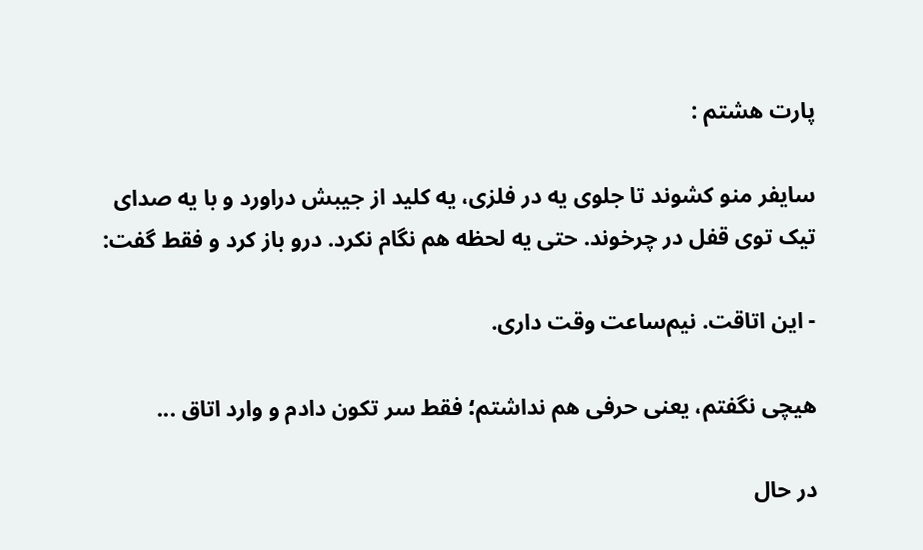پارت هشتم :

سایفر منو کشوند تا جلوی یه در فلزی، یه کلید از جیبش دراورد و با یه صدای تیک توی قفل در چرخوند. حتی یه لحظه هم نگام نکرد. درو باز کرد و فقط گفت:

- این اتاقت. نیم‌ساعت وقت داری.

هیچی نگفتم، یعنی حرفی هم نداشتم؛ فقط سر تکون دادم و وارد اتاق ...

در حال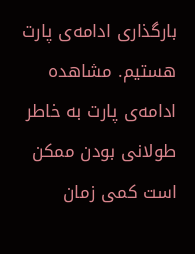بارگذاری ادامه‌ی پارت هستیم. مشاهده ادامه‌ی پارت به خاطر طولانی بودن ممکن است کمی زمان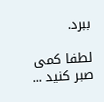ببرد.

لطفا کمی صبر کنید ...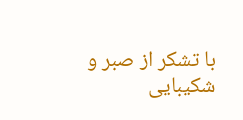با تشکر از صبر و شکیبایی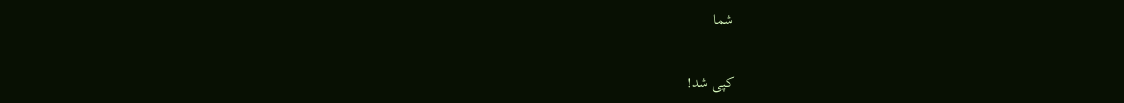شما

کپی شد!